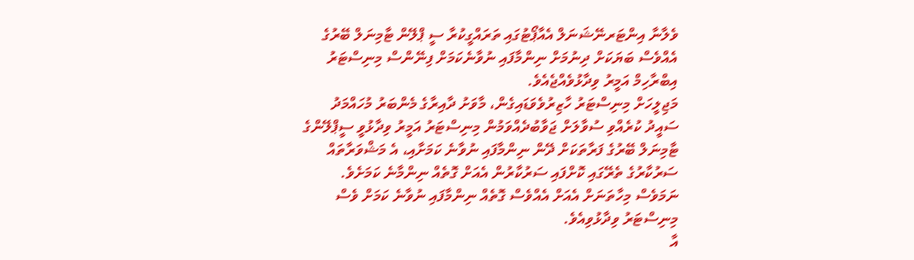ވެލާނާ އިންޓަރނޭޝަނަލް އެއާޕޯޓުގައި ތަރައްގީކުރާ ސީ ޕްލޭން ޓާމިނަލް ބޭރުގެ އެއްވެސް ބަޔަކަށް ދިނުމަށް ނިންމާފައި ނުވާނެކަމަށް ފިނޭންސް މިނިސްޓަރު އިބްރާހިމް އަމީރު ވިދާޅުވެއްޖެއެވެ.
މަޖިލީހަށް މިނިސްޓަރު ހާޒިރުވެވަޑައިގެން، މާވަށު ދާއިރާގެ މެންބަރު މުހައްމަދު ސައީދު ކުރެއްވި ސުވާލަށް ޖަވާބުދެއްވަމުން މިނިސްޓަރު އަމީރު ވިދާޅުވީ ސީޕްލޭންގެ ޓާމިނަލް ބޭރުގެ ފަރާތަކަށް ދޭން ނިންމާފައި ނުވާނެ ކަމަށާއި، އެ މަޝްވަރާތައް ސަރުކާރުގެ ތެރޭގައި ކޮށްފައި ސަރުކާރުން އެއަށް ގޮތެއް ނިންމާނެ ކަމަށެވެ. ނަމަވެސް މިހާތަނަށް އެއަށް އެއްވެސް ގޮތެއް ނިންމާފައި ނުވާނެ ކަމަށް ވެސް މިނިސްޓަރު ވިދާޅުވިއެވެ.
އާ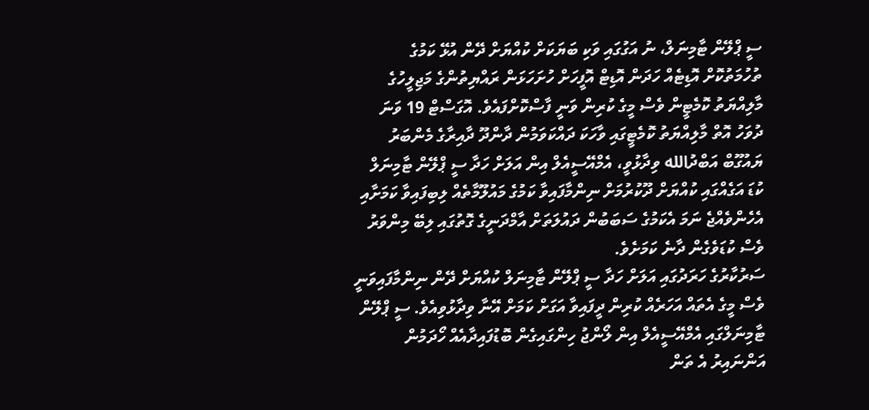ސީ ޕްލޭން ޓާމިނަލް، ނު އަގުގައި ވަކި ބަޔަކަށް ކުއްޔަށް ދޭން އުޅޭ ކަމުގެ ތުހުމަތުކޮށް އޮޑިޓެއް ހަދަން އޮޑިޓް އޮފީހަށް ހުށަހަޅަން ރައްޔިތުންގެ މަޖިލީހުގެ މާލިއްޔަތު ކޮމެޓީން ވެސް މީގެ ކުރިން ވަނީ ފާސްކޮށްފައެވެ. އޮގަސްޓް 19 ވަނަ ދުވަހު އޮތް މާލިއްޔަތު ކޮމެޓީގައި ވާހަކަ ދައްކަވަމުން ދާންދޫ ދާއިރާގެ މެންބަރު ޔައުގޫބް އަބްދުالله ވިދާޅުވީ، އެމްއޭސީއެލް އިން އަލަށް ހަދާ ސީ ޕްލޭން ޓާމިނަލް ކުޑަ އަގެއްގައި ކުއްޔަށް ދޫކުރުމަށް ނިންމާފައިވާ ކަމުގެ މައުލޫމާތެއް ލިބިފައިވާ ކަމަށާއި އެހެންވެއްޖެ ނަމަ އެކަމުގެ ސަބަބުން ދައުލަތަށް އާމްދަނީގެ ގޮތުގައި ލިބޭ މިންވަރު ވެސް ކުޑަވެގެން ދާނެ ކަމަށެވެ.
ސަރުކާރުގެ ހަރަދުގައި އަލަށް ހަދާ ސީ ޕްލޭން ޓާމިނަލް ކުއްޔަށް ދޭން ނިންމާފައިވަނީ ވެސް މީގެ އެތައް އަހަރެއް ކުރިން ދީފައިވާ އަގަށް ކަމަށް އޭނާ ވިދާޅުވިއެވެ. ސީ ޕްލޭން ޓާމިނަލްގައި އެމްއޭސީއެލް އިން ލޯންޖު ހިންގައިގެން ބޮޑުފައިދާއެއް ހޯދަމުން އަންނައިރު އެ ތަން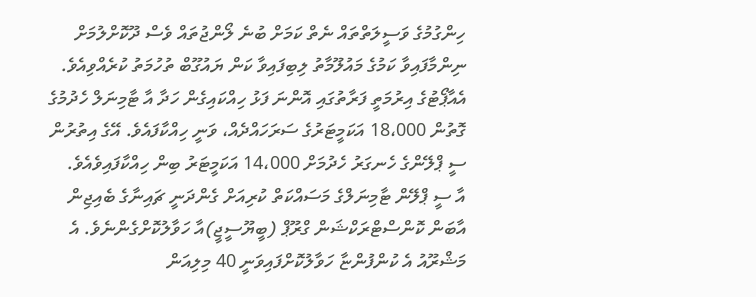ހިންގުމުގެ ވަސީލަތްތައް ނެތް ކަމަށް ބުނެ ލޯންޖުތައް ވެސް ދޫކޮށްލުމަށް ނިންމާފައިވާ ކަމުގެ މައުލޫމާތު ލިބިފައިވާ ކަން ޔައުގޫބް ތުހުމަތު ކުރެއްވިއެވެ.
އެއާޕޯޓުގެ އިރުމަތީ ފަރާތުގައި އޮންނަ ފަޅު ހިއްކައިގެން ހަދާ އާ ޓާމިނަލް ހެދުމުގެ ގޮތުން 18،000 އަކަމީޓަރުގެ ސަރަހައްދެއް، ވަނީ ހިއްކާފައެވެ. އޭގެ އިތުރުން ސީ ޕްލޭންގެ ހެނގަރު ހެދުމަށް 14،000 އަކަމީޓަރު ބިން ހިއްކާފައިވެއެވެ.
އާ ސީ ޕްލޭން ޓާމިނަލްގެ މަސައްކަތް ކުރިއަށް ގެންދަނީ ޗައިނާގެ ބެއިޖިން އާބަން ކޮންސްޓްރަކްޝަން ގްރޫޕް (ބީޔޫސީޖީ)އާ ހަވާލުކޮށްގެންނެވެ. އެ މަޝްރޫއު އެ ކުންފުންޏާ ހަވާލުކޮށްފައިވަނީ 40 މިލިއަން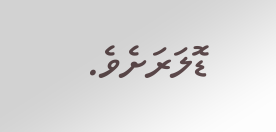ޑޮލަރަށެވެ.